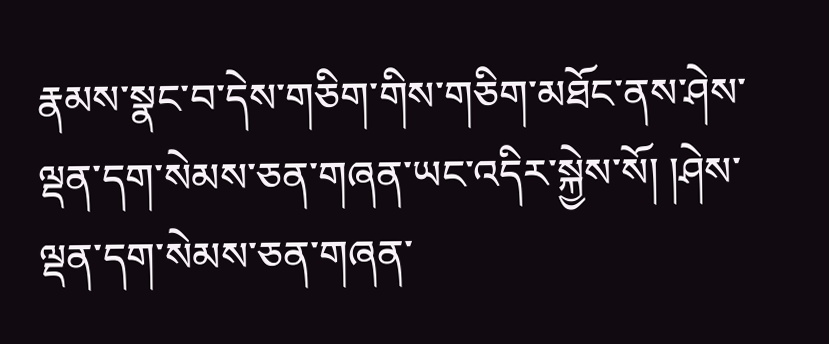རྣམས་སྣང་བ་དེས་གཅིག་གིས་གཅིག་མཐོང་ནས་ཤེས་ལྡན་དག་སེམས་ཅན་གཞན་ཡང་འདིར་སྐྱེས་སོ། །ཤེས་ལྡན་དག་སེམས་ཅན་གཞན་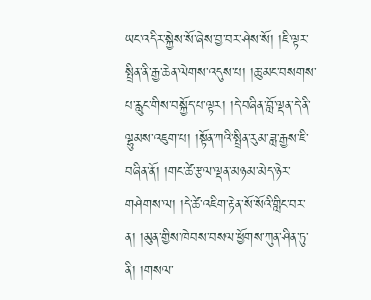ཡང་འདིར་སྐྱེས་སོ་ཞེས་བྱ་བར་ཤེས་སོ། །ཇི་ལྟར་སྤྲིན་ནི་རྒྱ་ཆེན་ལེགས་འདུས་པ། །ཆུ་མང་བསགས་པ་རླུང་གིས་བསྐྱོད་པ་ལྟར། །དེ་བཞིན་བློ་ལྡན་དེ་ནི་ལྷུམས་འཇུག་པ། །སྟོན་ཀའི་སྤྲིན་རུམ་ཟླ་རྒྱས་ཇི་བཞིན་ནོ། །གང་ཚེ་རྩལ་ལྡན་མཉམ་མེད་ཉེར་གཤེགས་ལ། །དེ་ཚེ་འཇིག་རྟེན་སོ་སོའི་གླིང་བར་ན། །མུན་གྱིས་ཁེབས་བསལ་ཕྱོགས་ཀུན་ཤིན་ཏུ་ནི། །གསལ་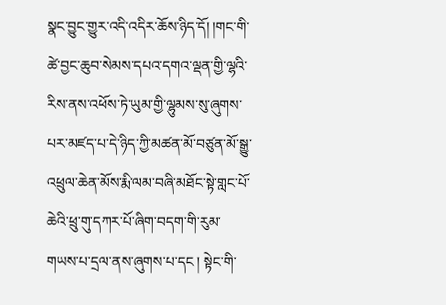སྣང་བྱུང་གྱུར་འདི་འདིར་ཆོས་ཉིད་དོ། །གང་གི་ཚེ་བྱང་ཆུབ་སེམས་དཔའ་དགའ་ལྡན་གྱི་ལྷའི་རིས་ནས་འཕོས་ཏེ་ཡུམ་གྱི་ལྷུམས་སུ་ཞུགས་པར་མཛད་པ་དེ་ཉིད་ཀྱི་མཚན་མོ་བཙུན་མོ་སྒྱུ་འཕྲུལ་ཆེན་མོས་རྨི་ལམ་བཞི་མཐོང་སྟེ་གླང་པོ་ཆེའི་ཕྲུ་གུ་དཀར་པོ་ཞིག་བདག་གི་རུམ་གཡས་པ་དྲལ་ནས་ཞུགས་པ་དང ། སྟེང་གི་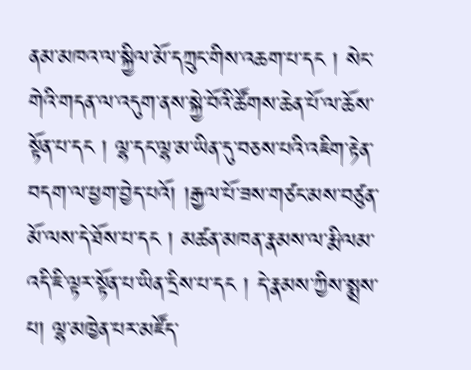ནམ་མཁའ་ལ་སྐྱིལ་མོ་དཀྲུང་གིས་འཆག་པ་དང ། སེང་གེའི་གདན་ལ་འདུག་ནས་སྐྱེ་བོའི་ཚོགས་ཆེན་པོ་ལ་ཆོས་སྟོན་པ་དང ། ལྷ་དང་ལྷ་མ་ཡིན་དུ་བཅས་པའི་འཇིག་རྟེན་བདག་ལ་ཕྱག་བྱེད་པའོ། །རྒྱལ་པོ་ཟས་གཙང་མས་བཙུན་མོ་ལས་དེ་ཐོས་པ་དང ། མཚན་མཁན་རྣམས་ལ་རྨི་ལམ་འདི་ཇི་ལྟར་སྟོན་པ་ཡིན་དྲིས་པ་དང ། དེ་རྣམས་ཀྱིས་སྨྲས་པ། ལྷ་མཁྱེན་པར་མཛོད་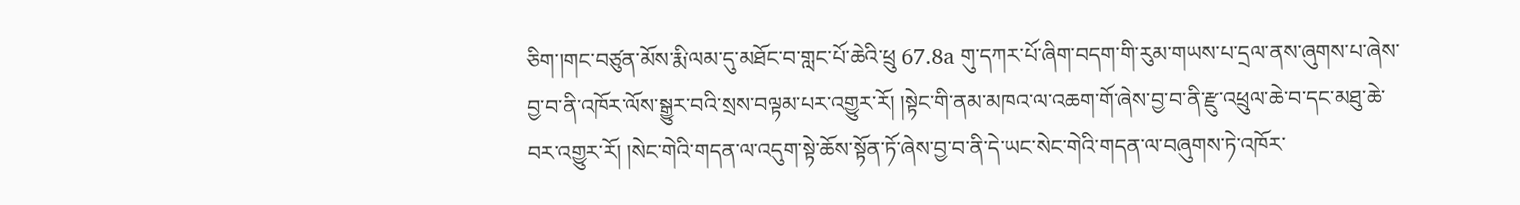ཅིག་།གང་བཙུན་མོས་རྨི་ལམ་དུ་མཐོང་བ་གླང་པོ་ཆེའི་ཕྲུ 67.8a གུ་དཀར་པོ་ཞིག་བདག་གི་རུམ་གཡས་པ་དྲལ་ནས་ཞུགས་པ་ཞེས་བྱ་བ་ནི་འཁོར་ལོས་སྒྱུར་བའི་སྲས་བལྟམ་པར་འགྱུར་རོ། །སྟེང་གི་ནམ་མཁའ་ལ་འཆག་གོ་ཞེས་བྱ་བ་ནི་རྫུ་འཕྲུལ་ཆེ་བ་དང་མཐུ་ཆེ་བར་འགྱུར་རོ། །སེང་གེའི་གདན་ལ་འདུག་སྟེ་ཆོས་སྟོན་ཏོ་ཞེས་བྱ་བ་ནི་དེ་ཡང་སེང་གེའི་གདན་ལ་བཞུགས་ཏེ་འཁོར་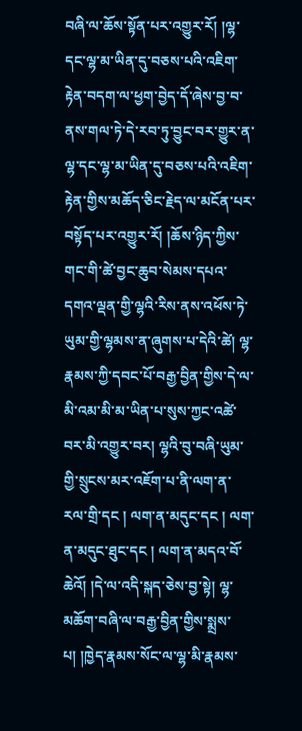བཞི་ལ་ཆོས་སྟོན་པར་འགྱུར་རོ། །ལྷ་དང་ལྷ་མ་ཡིན་དུ་བཅས་པའི་འཇིག་རྟེན་བདག་ལ་ཕྱག་བྱེད་དོ་ཞེས་བྱ་བ་ནས་གལ་ཏེ་དེ་རབ་ཏུ་བྱུང་བར་གྱུར་ན་ལྷ་དང་ལྷ་མ་ཡིན་དུ་བཅས་པའི་འཇིག་རྟེན་གྱིས་མཆོད་ཅིང་རྗེད་ལ་མངོན་པར་བསྟོད་པར་འགྱུར་རོ། །ཆོས་ཉིད་ཀྱིས་གང་གི་ཚེ་བྱང་ཆུབ་སེམས་དཔའ་དགའ་ལྡན་གྱི་ལྷའི་རིས་ནས་འཕོས་ཏེ་ཡུམ་གྱི་ལྷམས་ན་ཞུགས་པ་དེའི་ཚེ། ལྷ་རྣམས་ཀྱི་དབང་པོ་བརྒྱ་བྱིན་གྱིས་དེ་ལ་མི་འམ་མི་མ་ཡིན་པ་སུས་ཀྱང་འཚེ་བར་མི་འགྱུར་བར། ལྷའི་བུ་བཞི་ཡུམ་གྱི་སྲུངས་མར་འཇོག་པ་ནི་ལག་ན་རལ་གྲི་དང ། ལག་ན་མདུང་དང ། ལག་ན་མདུང་ཐུང་དང ། ལག་ན་མདའ་བོ་ཆེའོ། །དེ་ལ་འདི་སྐད་ཅེས་བྱ་སྟེ། ལྷ་མཆོག་བཞི་ལ་བརྒྱ་བྱིན་གྱིས་སྨྲས་པ། །ཁྱེད་རྣམས་སོང་ལ་ལྷ་མི་རྣམས་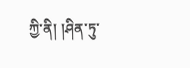ཀྱི་ནི། །ཤིན་ཏུ་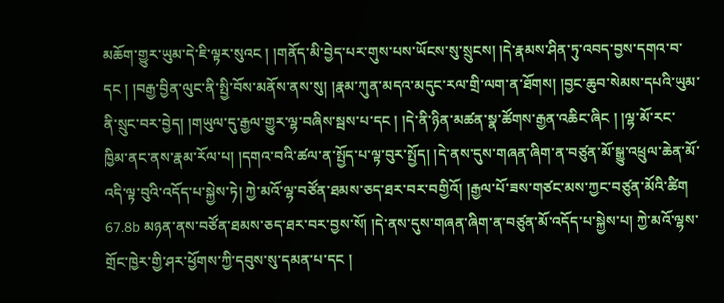མཆོག་གྱུར་ཡུམ་དེ་ཇི་ལྟར་སུའང ། །གནོད་མི་བྱེད་པར་གུས་པས་ཡོངས་སུ་སྲུངས། །དེ་རྣམས་ཤིན་ཏུ་འབད་བྱས་དགའ་བ་དང ། །བརྒྱ་བྱིན་ལུང་ནི་སྤྱི་བོས་མནོས་ནས་སུ། །རྣམ་ཀུན་མདའ་མདུང་རལ་གྲི་ལག་ན་ཐོགས། །བྱང་ཆུབ་སེམས་དཔའི་ཡུམ་ནི་སྲུང་བར་བྱེད། །གཡུལ་དུ་རྒྱལ་གྱུར་ལྷ་བཞིས་སྦས་པ་དང ། །དེ་ནི་ཉིན་མཚན་སྣ་ཚོགས་རྒྱན་འཆིང་ཞིང ། །ལྷ་མོ་རང་ཁྱིམ་ནང་ནས་རྣམ་རོལ་པ། །དགའ་བའི་ཚལ་ན་སྤྱོད་པ་ལྟ་བུར་སྤྱོད། །དེ་ནས་དུས་གཞན་ཞིག་ན་བཙུན་མོ་སྒྱུ་འཕྲུལ་ཆེན་མོ་འདི་ལྟ་བུའི་འདོད་པ་སྐྱེས་ཏེ། ཀྱེ་མའོ་ལྷ་བཙོན་ཐམས་ཅད་ཐར་བར་བགྱིའོ། །རྒྱལ་པོ་ཟས་གཙང་མས་ཀྱང་བཙུན་མོའི་ཚིག 67.8b མཉན་ནས་བཙོན་ཐམས་ཅད་ཐར་བར་བྱས་སོ། །དེ་ནས་དུས་གཞན་ཞིག་ན་བཙུན་མོ་འདོད་པ་སྐྱེས་པ། ཀྱེ་མའོ་ལྷས་གྲོང་ཁྱེར་གྱི་ཤར་ཕྱོགས་ཀྱི་དབུས་སུ་དམན་པ་དང །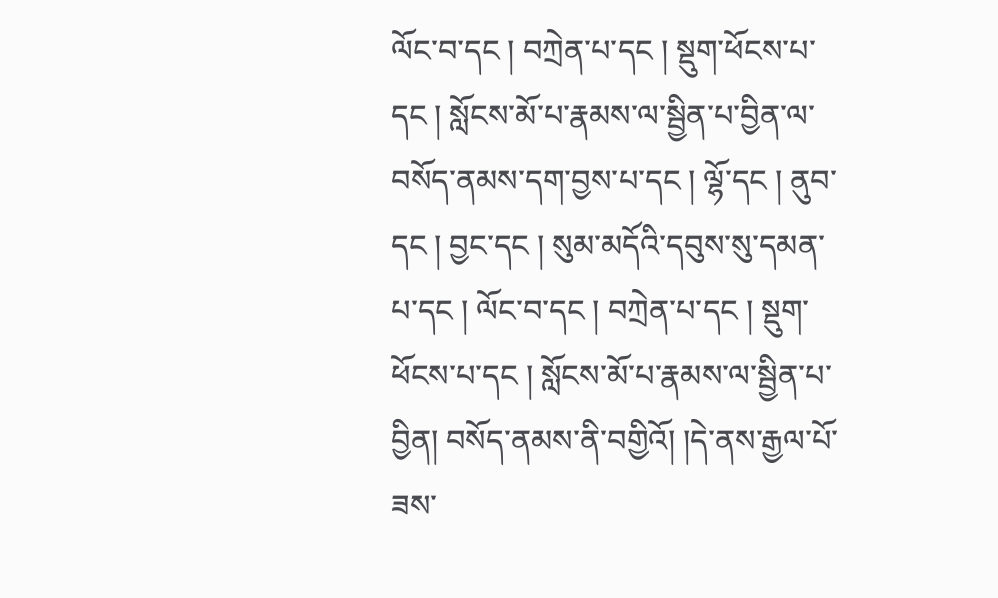ལོང་བ་དང ། བཀྲེན་པ་དང ། སྡུག་ཕོངས་པ་དང ། སློངས་མོ་པ་རྣམས་ལ་སྦྱིན་པ་བྱིན་ལ་བསོད་ནམས་དག་བྱས་པ་དང ། ལྷོ་དང ། ནུབ་དང ། བྱང་དང ། སུམ་མདོའི་དབུས་སུ་དམན་པ་དང ། ལོང་བ་དང ། བཀྲེན་པ་དང ། སྡུག་ཕོངས་པ་དང ། སློངས་མོ་པ་རྣམས་ལ་སྦྱིན་པ་བྱིན། བསོད་ནམས་ནི་བགྱིའོ། །དེ་ནས་རྒྱལ་པོ་ཟས་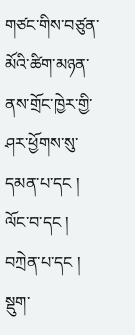གཙང་གིས་བཙུན་མོའི་ཚིག་མཉན་ནས་གྲོང་ཁྱེར་གྱི་ཤར་ཕྱོགས་སུ་དམན་པ་དང ། ལོང་བ་དང ། བཀྲེན་པ་དང ། སྡུག་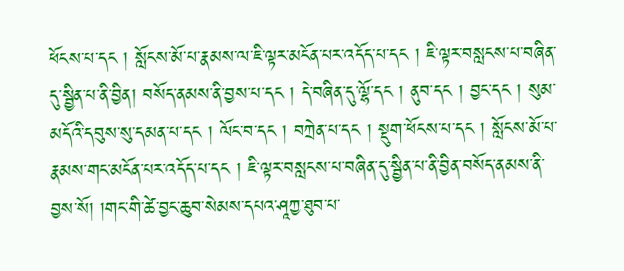ཕོངས་པ་དང ། སློངས་མོ་པ་རྣམས་ལ་ཇི་ལྟར་མངོན་པར་འདོད་པ་དང ། ཇི་ལྟར་བསླངས་པ་བཞིན་དུ་སྦྱིན་པ་ནི་བྱིན། བསོད་ནམས་ནི་བྱས་པ་དང ། དེ་བཞིན་དུ་ལྷོ་དང ། ནུབ་དང ། བྱང་དང ། སུམ་མདོའི་དབུས་སུ་དམན་པ་དང ། ལོང་བ་དང ། བཀྲེན་པ་དང ། སྡུག་ཕོངས་པ་དང ། སློངས་མོ་པ་རྣམས་གང་མངོན་པར་འདོད་པ་དང ། ཇི་ལྟར་བསླངས་པ་བཞིན་དུ་སྦྱིན་པ་ནི་བྱིན་བསོད་ནམས་ནི་བྱས་སོ། །གང་གི་ཚེ་བྱང་ཆུབ་སེམས་དཔའ་ཤཱཀྱ་ཐུབ་པ་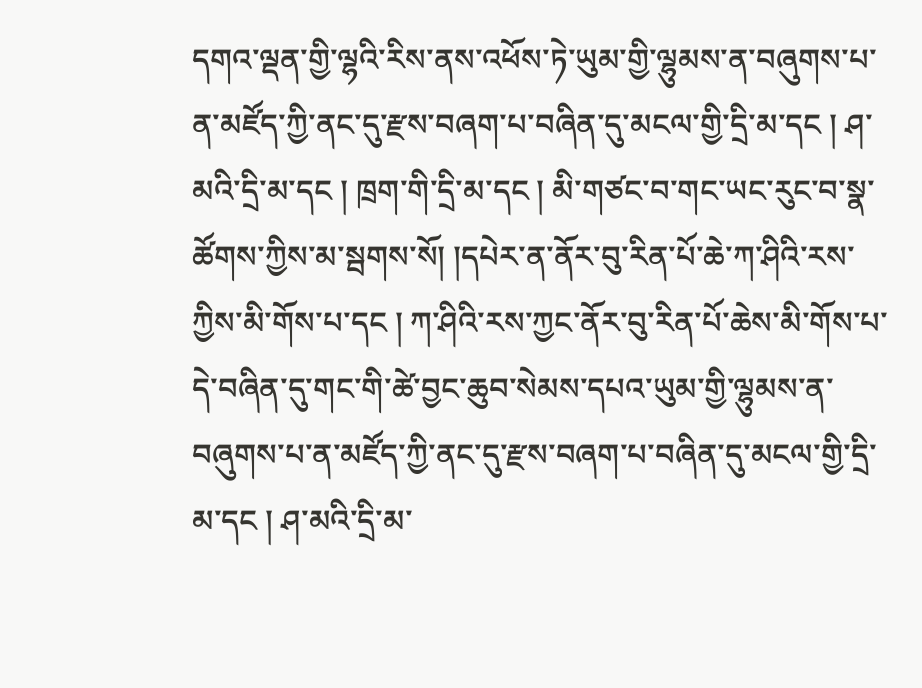དགའ་ལྡན་གྱི་ལྷའི་རིས་ནས་འཕོས་ཏེ་ཡུམ་གྱི་ལྷུམས་ན་བཞུགས་པ་ན་མཛོད་ཀྱི་ནང་དུ་རྫས་བཞག་པ་བཞིན་དུ་མངལ་གྱི་དྲི་མ་དང ། ཤ་མའི་དྲི་མ་དང ། ཁྲག་གི་དྲི་མ་དང ། མི་གཙང་བ་གང་ཡང་རུང་བ་སྣ་ཚོགས་ཀྱིས་མ་སྦགས་སོ། །དཔེར་ན་ནོར་བུ་རིན་པོ་ཆེ་ཀ་ཤིའི་རས་ཀྱིས་མི་གོས་པ་དང ། ཀ་ཤིའི་རས་ཀྱང་ནོར་བུ་རིན་པོ་ཆེས་མི་གོས་པ་དེ་བཞིན་དུ་གང་གི་ཚེ་བྱང་ཆུབ་སེམས་དཔའ་ཡུམ་གྱི་ལྷུམས་ན་བཞུགས་པ་ན་མཛོད་ཀྱི་ནང་དུ་རྫས་བཞག་པ་བཞིན་དུ་མངལ་གྱི་དྲི་མ་དང ། ཤ་མའི་དྲི་མ་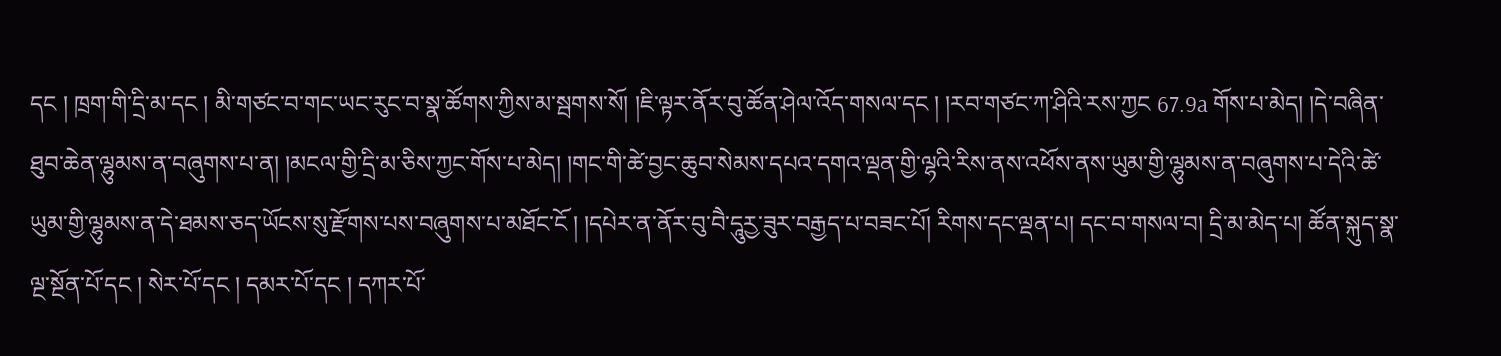དང ། ཁྲག་གི་དྲི་མ་དང ། མི་གཙང་བ་གང་ཡང་རུང་བ་སྣ་ཚོགས་ཀྱིས་མ་སྦགས་སོ། །ཇི་ལྟར་ནོར་བུ་ཚོན་ཤེལ་འོད་གསལ་དང ། །རབ་གཙང་ཀ་ཤིའི་རས་ཀྱང 67.9a གོས་པ་མེད། །དེ་བཞིན་ཐུབ་ཆེན་ལྷུམས་ན་བཞུགས་པ་ན། །མངལ་གྱི་དྲི་མ་ཅིས་ཀྱང་གོས་པ་མེད། །གང་གི་ཚེ་བྱང་ཆུབ་སེམས་དཔའ་དགའ་ལྡན་གྱི་ལྷའི་རིས་ནས་འཕོས་ནས་ཡུམ་གྱི་ལྷུམས་ན་བཞུགས་པ་དེའི་ཚེ་ཡུམ་གྱི་ལྷུམས་ན་དེ་ཐམས་ཅད་ཡོངས་སུ་རྫོགས་པས་བཞུགས་པ་མཐོང་ངོ ། །དཔེར་ན་ནོར་བུ་བཻ་དཱུརྱ་ཟུར་བརྒྱད་པ་བཟང་པོ། རིགས་དང་ལྡན་པ། དང་བ་གསལ་བ། དྲི་མ་མེད་པ། ཚོན་སྐུད་སྣ་ལྔ་སྔོན་པོ་དང ། སེར་པོ་དང ། དམར་པོ་དང ། དཀར་པོ་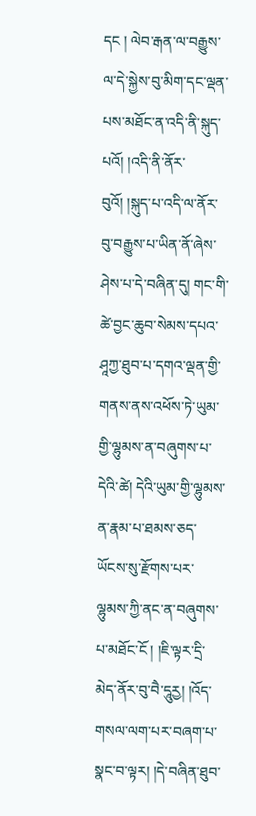དང ། ལེབ་རྒན་ལ་བརྒྱུས་ལ་དེ་སྐྱེས་བུ་མིག་དང་ལྡན་པས་མཐོང་ན་འདི་ནི་སྐུད་པའོ། །འདི་ནི་ནོར་བུའོ། །སྐུད་པ་འདི་ལ་ནོར་བུ་བརྒྱུས་པ་ཡིན་ནོ་ཞེས་ཤེས་པ་དེ་བཞིན་དུ། གང་གི་ཚེ་བྱང་ཆུབ་སེམས་དཔའ་ཤཱཀྱ་ཐུབ་པ་དགའ་ལྡན་གྱི་གནས་ནས་འཕོས་ཏེ་ཡུམ་གྱི་ལྷུམས་ན་བཞུགས་པ་དེའི་ཚེ། དེའི་ཡུམ་གྱི་ལྷུམས་ན་རྣམ་པ་ཐམས་ཅད་ཡོངས་སུ་རྫོགས་པར་ལྷུམས་ཀྱི་ནང་ན་བཞུགས་པ་མཐོང་ངོ ། །ཇི་ལྟར་དྲི་མེད་ནོར་བུ་བཻ་དཱུརྱ། །འོད་གསལ་ལག་པར་བཞག་པ་སྣང་བ་ལྟར། །དེ་བཞིན་ཐུབ་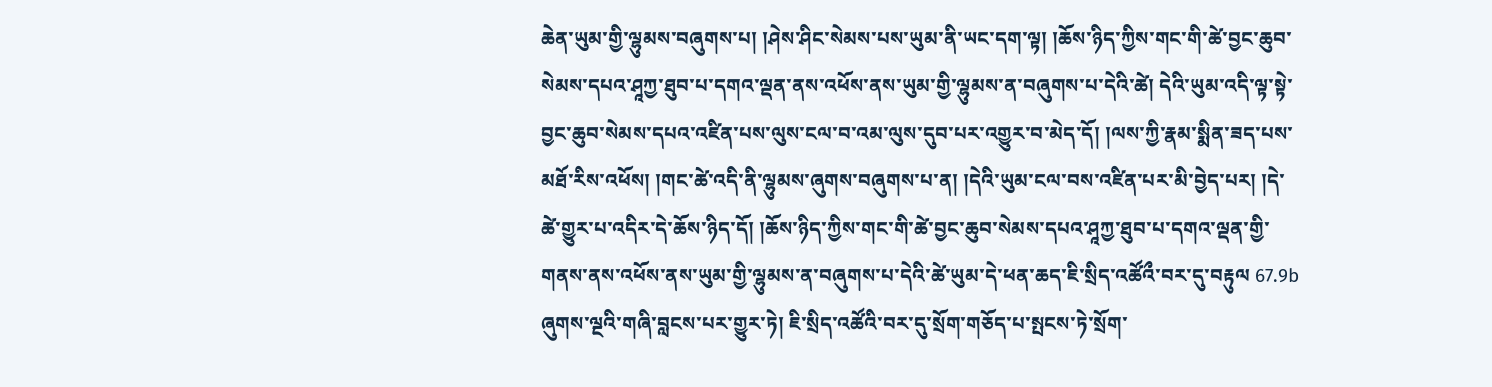ཆེན་ཡུམ་གྱི་ལྷུམས་བཞུགས་པ། །ཤེས་ཤིང་སེམས་པས་ཡུམ་ནི་ཡང་དག་ལྟ། །ཆོས་ཉིད་ཀྱིས་གང་གི་ཚེ་བྱང་ཆུབ་སེམས་དཔའ་ཤཱཀྱ་ཐུབ་པ་དགའ་ལྡན་ནས་འཕོས་ནས་ཡུམ་གྱི་ལྷུམས་ན་བཞུགས་པ་དེའི་ཚེ། དེའི་ཡུམ་འདི་ལྟ་སྟེ་བྱང་ཆུབ་སེམས་དཔའ་འཛིན་པས་ལུས་ངལ་བ་འམ་ལུས་དུབ་པར་འགྱུར་བ་མེད་དོ། །ལས་ཀྱི་རྣམ་སྨིན་ཟད་པས་མཐོ་རིས་འཕོས། །གང་ཚེ་འདི་ནི་ལྷུམས་ཞུགས་བཞུགས་པ་ན། །དེའི་ཡུམ་ངལ་བས་འཛིན་པར་མི་བྱེད་པར། །དེ་ཚེ་གྱུར་པ་འདིར་དེ་ཆོས་ཉིད་དོ། །ཆོས་ཉིད་ཀྱིས་གང་གི་ཚེ་བྱང་ཆུབ་སེམས་དཔའ་ཤཱཀྱ་ཐུབ་པ་དགའ་ལྡན་གྱི་གནས་ནས་འཕོས་ནས་ཡུམ་གྱི་ལྷུམས་ན་བཞུགས་པ་དེའི་ཚེ་ཡུམ་དེ་ཕན་ཆད་ཇི་སྲིད་འཚོའྀ་བར་དུ་བརྟུལ 67.9b ཞུགས་ལྔའི་གཞི་བླངས་པར་གྱུར་ཏེ། ཇི་སྲིད་འཚོའི་བར་དུ་སྲོག་གཅོད་པ་སྤངས་ཏེ་སྲོག་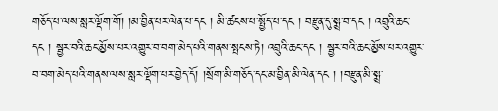གཅོད་པ་ལས་སླར་ལྡོག་གོ། །མ་བྱིན་པར་ལེན་པ་དང ། མི་ཚངས་པ་སྤྱོད་པ་དང ། བརྫུན་དུ་སྨྲ་བ་དང ། འབྲུའི་ཆང་དང ། སྦྱར་བའི་ཆང་མྱོས་པར་འགྱུར་བ་བག་མེད་པའི་གནས་སྤངས་ཏེ། འབྲུའི་ཆང་དང ། སྦྱར་བའི་ཆང་མྱོས་པར་འགྱུར་བ་བག་མེད་པའི་གནས་ལས་སླར་ལྡོག་པར་བྱེད་དོ། །སྲོག་མི་གཅོད་དང་མ་བྱིན་མི་ལེན་དང ། །བརྫུན་མི་སྨྲ་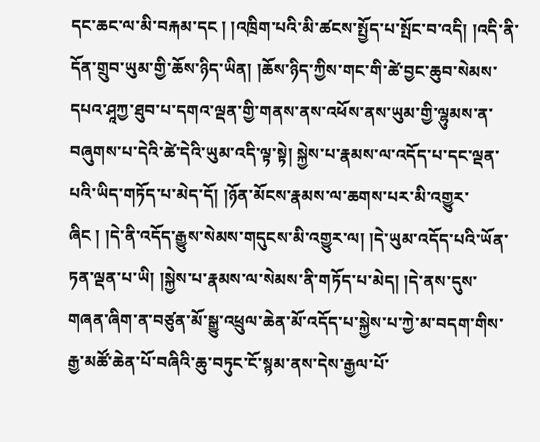དང་ཆང་ལ་མི་བརྐམ་དང ། །འཁྲིག་པའི་མི་ཚངས་སྤྱོད་པ་སྤོང་བ་འདི། །འདི་ནི་དོན་གྲུབ་ཡུམ་གྱི་ཆོས་ཉིད་ཡིན། །ཆོས་ཉིད་ཀྱིས་གང་གི་ཚེ་བྱང་ཆུབ་སེམས་དཔའ་ཤཱཀྱ་ཐུབ་པ་དགའ་ལྡན་གྱི་གནས་ནས་འཕོས་ནས་ཡུམ་གྱི་ལྷུམས་ན་བཞུགས་པ་དེའི་ཚེ་དེའི་ཡུམ་འདི་ལྟ་སྟེ། སྐྱེས་པ་རྣམས་ལ་འདོད་པ་དང་ལྡན་པའི་ཡིད་གཏོད་པ་མེད་དོ། །ཉོན་མོངས་རྣམས་ལ་ཆགས་པར་མི་འགྱུར་ཞིང ། །དེ་ནི་འདོད་རྒྱུས་སེམས་གདུངས་མི་འགྱུར་ལ། །དེ་ཡུམ་འདོད་པའི་ཡོན་ཏན་ལྡན་པ་ཡི། །སྐྱེས་པ་རྣམས་ལ་སེམས་ནི་གཏོད་པ་མེད། །དེ་ནས་དུས་གཞན་ཞིག་ན་བཙུན་མོ་སྒྱུ་འཕྲུལ་ཆེན་མོ་འདོད་པ་སྐྱེས་པ་ཀྱེ་མ་བདག་གིས་རྒྱ་མཚོ་ཆེན་པོ་བཞིའི་ཆུ་བཏུང་ངོ་སྙམ་ནས་དེས་རྒྱལ་པོ་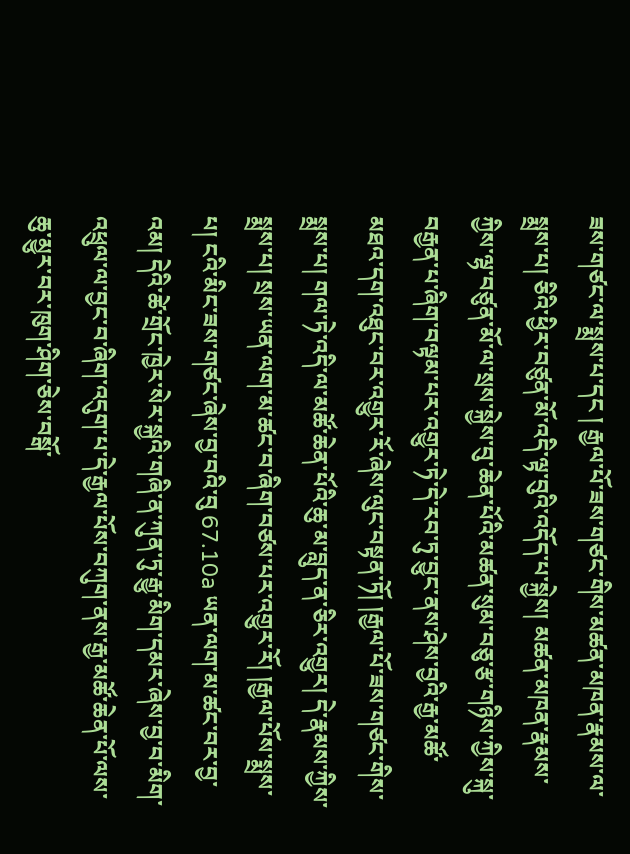ཟས་གཙང་ལ་སྨྲས་པ་དང ། རྒྱལ་པོ་ཟས་གཙང་གིས་མཚན་མཁན་རྣམས་ལ་སྨྲས་པ། ཅིའི་ཕྱིར་བཙུན་མོ་འདི་ལྟ་བུའི་འདོད་པ་སྐྱེས། མཚན་མཁན་རྣམས་ཀྱིས་ལྷ་བཙུན་མོ་ལ་སྲས་སྐྱེས་བུ་ཆེན་པོའི་མཚན་སུམ་བཅུ་རྩ་གཉིས་ཀྱིས་སྐུ་བརྒྱན་པ་ཞིག་བལྟམ་པར་འགྱུར་ཏེ་དེ་རབ་ཏུ་བྱུང་ནས་ཤེས་བྱའི་རྒྱ་མཚོ་མཐའ་དག་འཐུང་བར་འགྱུར་རོ་ཞེས་ལུང་བསྟན་ཏོ། །རྒྱལ་པོ་ཟས་གཙང་གིས་སྨྲས་པ། གལ་ཏེ་འདི་ལ་མཚོ་ཆེན་པོའི་ཆུ་མ་བླུད་ན་ཅིར་འགྱུར། དེ་རྣམས་ཀྱིས་སྨྲས་པ། སྲས་ཡན་ལག་མ་ཚང་བ་ཞིག་བཙས་པར་འགྱུར་རོ། །རྒྱལ་པོས་སྨྲས་པ། ངའི་མིང་ཟས་གཙང་ཞེས་བྱ་བའི་བུ 67.10a ཡན་ལག་མ་ཚང་བར་བྱ་འམ། དེའི་ཚེ་གྲོང་ཁྱེར་སེར་སྐྱའི་གཞི་ན་ཀུན་ཏུ་རྒྱུ་མིག་དམར་ཞེས་བྱ་བ་མིག་འཕྲུལ་ལ་བྱང་བ་ཞིག་འདུག་པ་དེ་རྒྱལ་པོས་བཀུག་ནས་རྒྱ་མཚོ་ཆེན་པོ་ལས་ཆུ་མྱུར་བར་ཁུག་ཤིག་ཅེས་བསྒོ་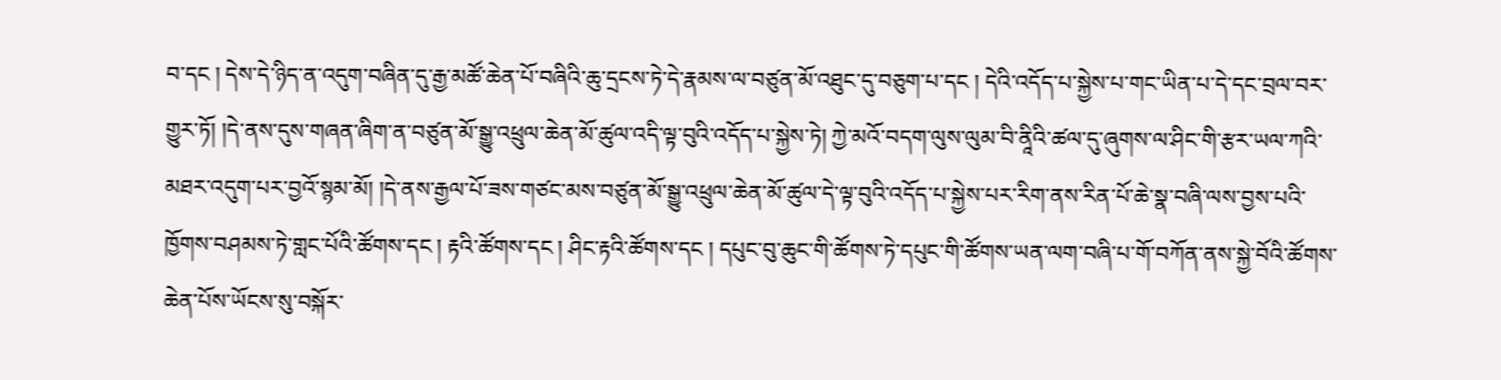བ་དང ། དེས་དེ་ཉིད་ན་འདུག་བཞིན་དུ་རྒྱ་མཚོ་ཆེན་པོ་བཞིའི་ཆུ་དྲངས་ཏེ་དེ་རྣམས་ལ་བཙུན་མོ་འཐུང་དུ་བཅུག་པ་དང ། དེའི་འདོད་པ་སྐྱེས་པ་གང་ཡིན་པ་དེ་དང་བྲལ་བར་གྱུར་ཏོ། །དེ་ནས་དུས་གཞན་ཞིག་ན་བཙུན་མོ་སྒྱུ་འཕྲུལ་ཆེན་མོ་ཚུལ་འདི་ལྟ་བུའི་འདོད་པ་སྐྱེས་ཏེ། ཀྱེ་མའོ་བདག་ལུས་ལུམ་བི་ནཱིའི་ཚལ་དུ་ཞུགས་ལ་ཤིང་གི་རྩར་ཡལ་ཀའི་མཐར་འདུག་པར་བྱའོ་སྙམ་མོ། །དེ་ནས་རྒྱལ་པོ་ཟས་གཙང་མས་བཙུན་མོ་སྒྱུ་འཕྲུལ་ཆེན་མོ་ཚུལ་དེ་ལྟ་བུའི་འདོད་པ་སྐྱེས་པར་རིག་ནས་རིན་པོ་ཆེ་སྣ་བཞི་ལས་བྱས་པའི་ཁྱོགས་བཤམས་ཏེ་གླང་པོའི་ཚོགས་དང ། རྟའི་ཚོགས་དང ། ཤིང་རྟའི་ཚོགས་དང ། དཔུང་བུ་ཆུང་གི་ཚོགས་ཏེ་དཔུང་གི་ཚོགས་ཡན་ལག་བཞི་པ་གོ་བཀོན་ནས་སྐྱེ་བོའི་ཚོགས་ཆེན་པོས་ཡོངས་སུ་བསྐོར་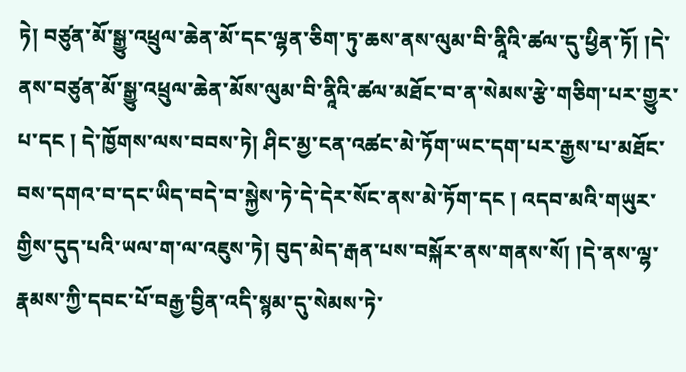ཏེ། བཙུན་མོ་སྒྱུ་འཕྲུལ་ཆེན་མོ་དང་ལྷན་ཅིག་ཏུ་ཆས་ནས་ལུམ་བི་ནཱིའི་ཚལ་དུ་ཕྱིན་ཏོ། །དེ་ནས་བཙུན་མོ་སྒྱུ་འཕྲུལ་ཆེན་མོས་ལུམ་བི་ནཱིའི་ཚལ་མཐོང་བ་ན་སེམས་རྩེ་གཅིག་པར་གྱུར་པ་དང ། དེ་ཁྱོགས་ལས་བབས་ཏེ། ཤིང་མྱ་ངན་འཚང་མེ་ཏོག་ཡང་དག་པར་རྒྱས་པ་མཐོང་བས་དགའ་བ་དང་ཡིད་བདེ་བ་སྐྱེས་ཏེ་དེ་དེར་སོང་ནས་མེ་ཏོག་དང ། འདབ་མའི་གཡུར་གྱིས་དུད་པའི་ཡལ་ག་ལ་འཇུས་ཏེ། བུད་མེད་རྒན་པས་བསྐོར་ནས་གནས་སོ། །དེ་ནས་ལྷ་རྣམས་ཀྱི་དབང་པོ་བརྒྱ་བྱིན་འདི་སྙམ་དུ་སེམས་ཏེ་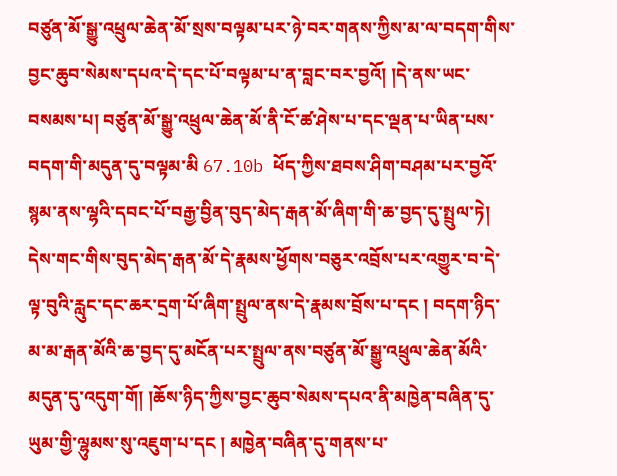བཙུན་མོ་སྒྱུ་འཕྲུལ་ཆེན་མོ་སྲས་བལྟམ་པར་ཉེ་བར་གནས་ཀྱིས་མ་ལ་བདག་གིས་བྱང་ཆུབ་སེམས་དཔའ་དེ་དང་པོ་བལྟམ་པ་ན་བླང་བར་བྱའོ། །དེ་ནས་ཡང་བསམས་པ། བཙུན་མོ་སྒྱུ་འཕྲུལ་ཆེན་མོ་ནི་ངོ་ཚ་ཤེས་པ་དང་ལྡན་པ་ཡིན་པས་བདག་གི་མདུན་དུ་བལྟམ་མི 67.10b ཕོད་ཀྱིས་ཐབས་ཤིག་བཤམ་པར་བྱའོ་སྙམ་ནས་ལྷའི་དབང་པོ་བརྒྱ་བྱིན་བུད་མེད་རྒན་མོ་ཞིག་གི་ཆ་བྱད་དུ་སྤྲུལ་ཏེ། དེས་གང་གིས་བུད་མེད་རྒན་མོ་དེ་རྣམས་ཕྱོགས་བཅུར་འབྲོས་པར་འགྱུར་བ་དེ་ལྟ་བུའི་རླུང་དང་ཆར་དྲག་པོ་ཞིག་སྤྲུལ་ནས་དེ་རྣམས་བྲོས་པ་དང ། བདག་ཉིད་མ་མ་རྒན་མོའི་ཆ་བྱད་དུ་མངོན་པར་སྤྲུལ་ནས་བཙུན་མོ་སྒྱུ་འཕྲུལ་ཆེན་མོའི་མདུན་དུ་འདུག་གོ། །ཆོས་ཉིད་ཀྱིས་བྱང་ཆུབ་སེམས་དཔའ་ནི་མཁྱེན་བཞིན་དུ་ཡུམ་གྱི་ལྷུམས་སུ་འཇུག་པ་དང ། མཁྱེན་བཞིན་དུ་གནས་པ་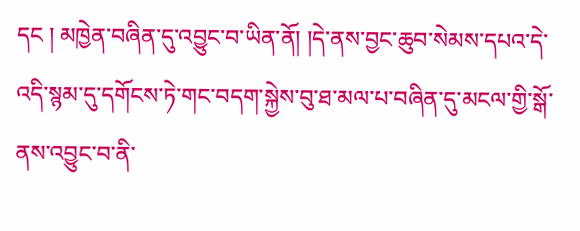དང ། མཁྱེན་བཞིན་དུ་འབྱུང་བ་ཡིན་ནོ། །དེ་ནས་བྱང་ཆུབ་སེམས་དཔའ་དེ་འདི་སྙམ་དུ་དགོངས་ཏེ་གང་བདག་སྐྱེས་བུ་ཐ་མལ་པ་བཞིན་དུ་མངལ་གྱི་སྒོ་ནས་འབྱུང་བ་ནི་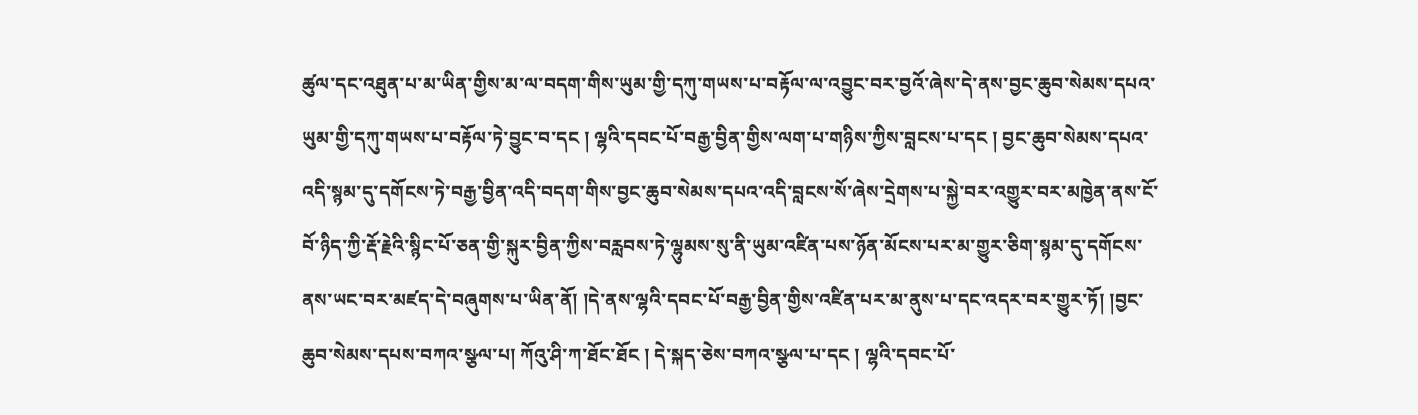ཚུལ་དང་འཐུན་པ་མ་ཡིན་གྱིས་མ་ལ་བདག་གིས་ཡུམ་གྱི་དཀུ་གཡས་པ་བརྟོལ་ལ་འབྱུང་བར་བྱའོ་ཞེས་དེ་ནས་བྱང་ཆུབ་སེམས་དཔའ་ཡུམ་གྱི་དཀུ་གཡས་པ་བརྟོལ་ཏེ་བྱུང་བ་དང ། ལྷའི་དབང་པོ་བརྒྱ་བྱིན་གྱིས་ལག་པ་གཉིས་ཀྱིས་བླངས་པ་དང ། བྱང་ཆུབ་སེམས་དཔའ་འདི་སྙམ་དུ་དགོངས་ཏེ་བརྒྱ་བྱིན་འདི་བདག་གིས་བྱང་ཆུབ་སེམས་དཔའ་འདི་བླངས་སོ་ཞེས་དྲེགས་པ་སྐྱེ་བར་འགྱུར་བར་མཁྱེན་ནས་ངོ་བོ་ཉིད་ཀྱི་རྡོ་རྗེའི་སྙིང་པོ་ཅན་གྱི་སྐུར་བྱིན་ཀྱིས་བརླབས་ཏེ་ལྷུམས་སུ་ནི་ཡུམ་འཛིན་པས་ཉོན་མོངས་པར་མ་གྱུར་ཅིག་སྙམ་དུ་དགོངས་ནས་ཡང་བར་མཛད་དེ་བཞུགས་པ་ཡིན་ནོ། །དེ་ནས་ལྷའི་དབང་པོ་བརྒྱ་བྱིན་གྱིས་འཛིན་པར་མ་ནུས་པ་དང་འདར་བར་གྱུར་ཏོ། །བྱང་ཆུབ་སེམས་དཔས་བཀའ་སྩལ་པ། ཀོའུ་ཤི་ཀ་ཐོང་ཐོང ། དེ་སྐད་ཅེས་བཀའ་སྩལ་པ་དང ། ལྷའི་དབང་པོ་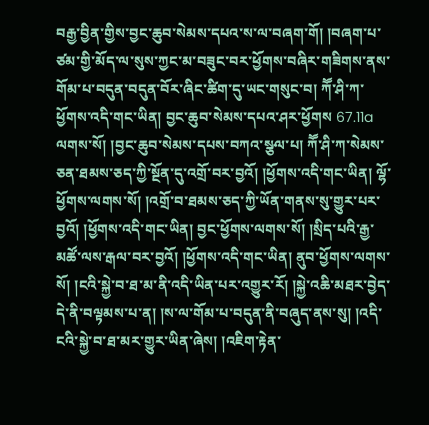བརྒྱ་བྱིན་གྱིས་བྱང་ཆུབ་སེམས་དཔའ་ས་ལ་བཞག་གོ། །བཞག་པ་ཙམ་གྱི་མོད་ལ་སུས་ཀྱང་མ་བཟུང་བར་ཕྱོགས་བཞིར་གཟིགས་ནས་གོམ་པ་བདུན་བདུན་བོར་ཞིང་ཚིག་དུ་ཡང་གསུང་བ། ཀཽ་ཤི་ཀ་ཕྱོགས་འདི་གང་ཡིན། བྱང་ཆུབ་སེམས་དཔའ་ཤར་ཕྱོགས 67.11a ལགས་སོ། །བྱང་ཆུབ་སེམས་དཔས་བཀའ་སྩལ་པ། ཀཽ་ཤི་ཀ་སེམས་ཅན་ཐམས་ཅད་ཀྱི་སྔོན་དུ་འགྲོ་བར་བྱའོ། །ཕྱོགས་འདི་གང་ཡིན། ལྷོ་ཕྱོགས་ལགས་སོ། །འགྲོ་བ་ཐམས་ཅད་ཀྱི་ཡོན་གནས་སུ་གྱུར་པར་བྱའོ། །ཕྱོགས་འདི་གང་ཡིན། བྱང་ཕྱོགས་ལགས་སོ། །སྲིད་པའི་རྒྱ་མཚོ་ལས་རྒལ་བར་བྱའོ། །ཕྱོགས་འདི་གང་ཡིན། ནུབ་ཕྱོགས་ལགས་སོ། །ངའི་སྐྱེ་བ་ཐ་མ་ནི་འདི་ཡིན་པར་འགྱུར་རོ། །སྐྱེ་འཆི་མཐར་བྱེད་དེ་ནི་བལྟམས་པ་ན། །ས་ལ་གོམ་པ་བདུན་ནི་བཞུད་ནས་སུ། །འདི་ངའི་སྐྱེ་བ་ཐ་མར་གྱུར་ཡིན་ཞེས། །འཇིག་རྟེན་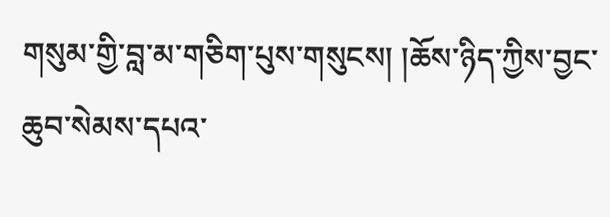གསུམ་གྱི་བླ་མ་གཅིག་པུས་གསུངས། །ཆོས་ཉིད་ཀྱིས་བྱང་ཆུབ་སེམས་དཔའ་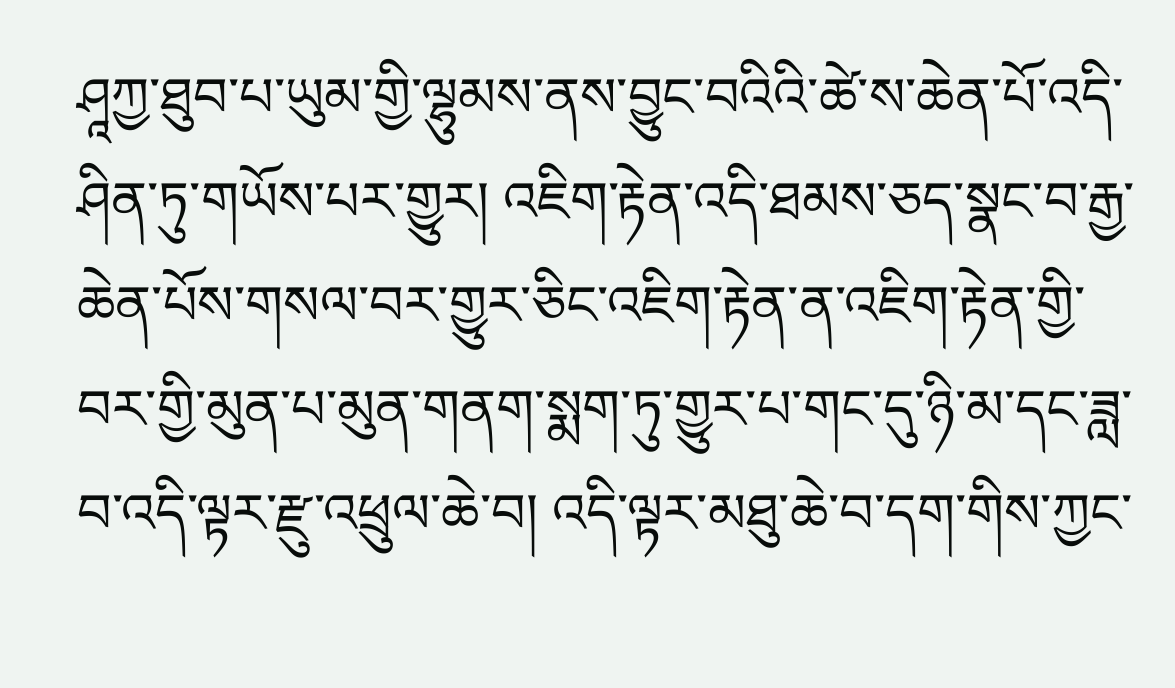ཤཱཀྱ་ཐུབ་པ་ཡུམ་གྱི་ལྷུམས་ནས་བྱུང་བའིའི་ཚེ་ས་ཆེན་པོ་འདི་ཤིན་ཏུ་གཡོས་པར་གྱུར། འཇིག་རྟེན་འདི་ཐམས་ཅད་སྣང་བ་རྒྱ་ཆེན་པོས་གསལ་བར་གྱུར་ཅིང་འཇིག་རྟེན་ན་འཇིག་རྟེན་གྱི་བར་གྱི་མུན་པ་མུན་གནག་སྨག་ཏུ་གྱུར་པ་གང་དུ་ཉི་མ་དང་ཟླ་བ་འདི་ལྟར་རྫུ་འཕྲུལ་ཆེ་བ། འདི་ལྟར་མཐུ་ཆེ་བ་དག་གིས་ཀྱང་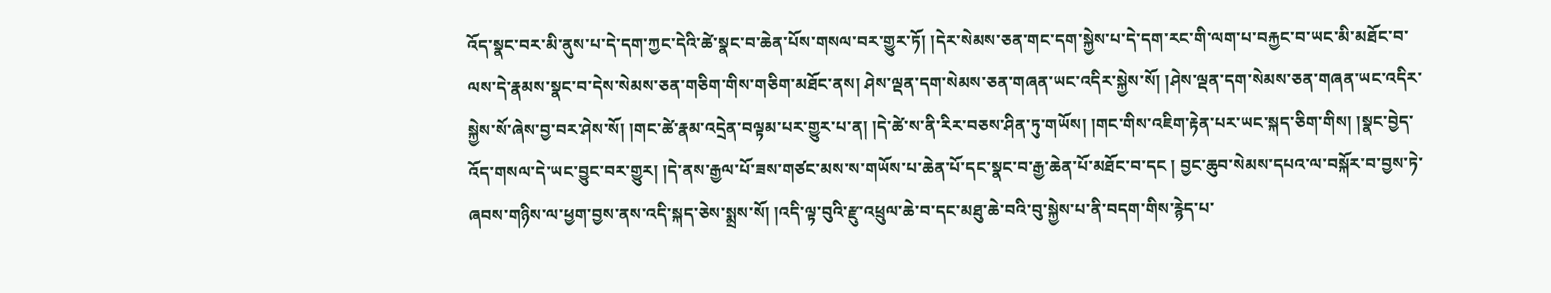འོད་སྣང་བར་མི་ནུས་པ་དེ་དག་ཀྱང་དེའི་ཚེ་སྣང་བ་ཆེན་པོས་གསལ་བར་གྱུར་ཏོ། །དེར་སེམས་ཅན་གང་དག་སྐྱེས་པ་དེ་དག་རང་གི་ལག་པ་བརྐྱང་བ་ཡང་མི་མཐོང་བ་ལས་དེ་རྣམས་སྣང་བ་དེས་སེམས་ཅན་གཅིག་གིས་གཅིག་མཐོང་ནས། ཤེས་ལྡན་དག་སེམས་ཅན་གཞན་ཡང་འདིར་སྐྱེས་སོ། །ཤེས་ལྡན་དག་སེམས་ཅན་གཞན་ཡང་འདིར་སྐྱེས་སོ་ཞེས་བྱ་བར་ཤེས་སོ། །གང་ཚེ་རྣམ་འདྲེན་བལྟམ་པར་གྱུར་པ་ན། །དེ་ཚེ་ས་ནི་རིར་བཅས་ཤིན་ཏུ་གཡོས། །གང་གིས་འཇིག་རྟེན་པར་ཡང་སྐད་ཅིག་གིས། །སྣང་བྱེད་འོད་གསལ་དེ་ཡང་བྱུང་བར་གྱུར། །དེ་ནས་རྒྱལ་པོ་ཟས་གཙང་མས་ས་གཡོས་པ་ཆེན་པོ་དང་སྣང་བ་རྒྱ་ཆེན་པོ་མཐོང་བ་དང ། བྱང་ཆུབ་སེམས་དཔའ་ལ་བསྐོར་བ་བྱས་ཏེ་ཞབས་གཉིས་ལ་ཕྱག་བྱས་ནས་འདི་སྐད་ཅེས་སྨྲས་སོ། །འདི་ལྟ་བུའི་རྫུ་འཕྲུལ་ཆེ་བ་དང་མཐུ་ཆེ་བའི་བུ་སྐྱེས་པ་ནི་བདག་གིས་རྙེད་པ་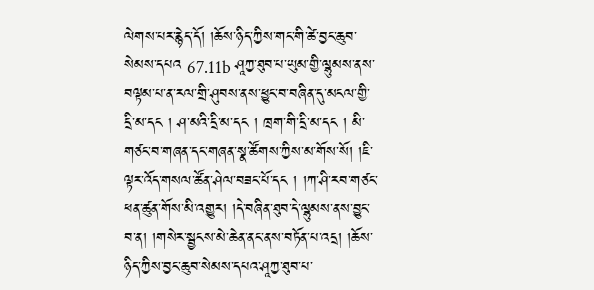ལེགས་པར་རྙེད་དོ། །ཆོས་ཉིད་ཀྱིས་གང་གི་ཚེ་བྱང་ཆུབ་སེམས་དཔའ 67.11b ཤཱཀྱ་ཐུབ་པ་ཡུམ་གྱི་ལྷུམས་ནས་བལྟམ་པ་ན་རལ་གྲི་ཤུབས་ནས་ཕྱུང་བ་བཞིན་དུ་མངལ་གྱི་དྲི་མ་དང ། ཤ་མའི་དྲི་མ་དང ། ཁྲག་གི་དྲི་མ་དང ། མི་གཙང་བ་གཞན་དང་གཞན་སྣ་ཚོགས་ཀྱིས་མ་གོས་སོ། །ཇི་ལྟར་འོད་གསལ་ཚོན་ཤེལ་བཟང་པོ་དང ། །ཀ་ཤི་རབ་གཙང་ཕན་ཚུན་གོས་མི་འགྱུར། །དེ་བཞིན་ཐུབ་དེ་ལྷུམས་ནས་བྱུང་བ་ན། །གསེར་སྦྱངས་མེ་ཆེན་ནང་ནས་བཏོན་པ་འདྲ། །ཆོས་ཉིད་ཀྱིས་བྱང་ཆུབ་སེམས་དཔའ་ཤཱཀྱ་ཐུབ་པ་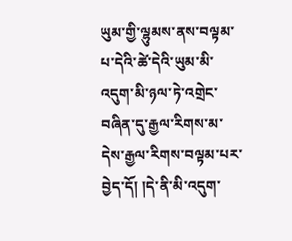ཡུམ་གྱི་ལྷུམས་ནས་བལྟམ་པ་དེའི་ཚེ་དེའི་ཡུམ་མི་འདུག་མི་ཉལ་ཏེ་འགྲེང་བཞིན་དུ་རྒྱལ་རིགས་མ་དེས་རྒྱལ་རིགས་བལྟམ་པར་བྱེད་དོ། །དེ་ནི་མི་འདུག་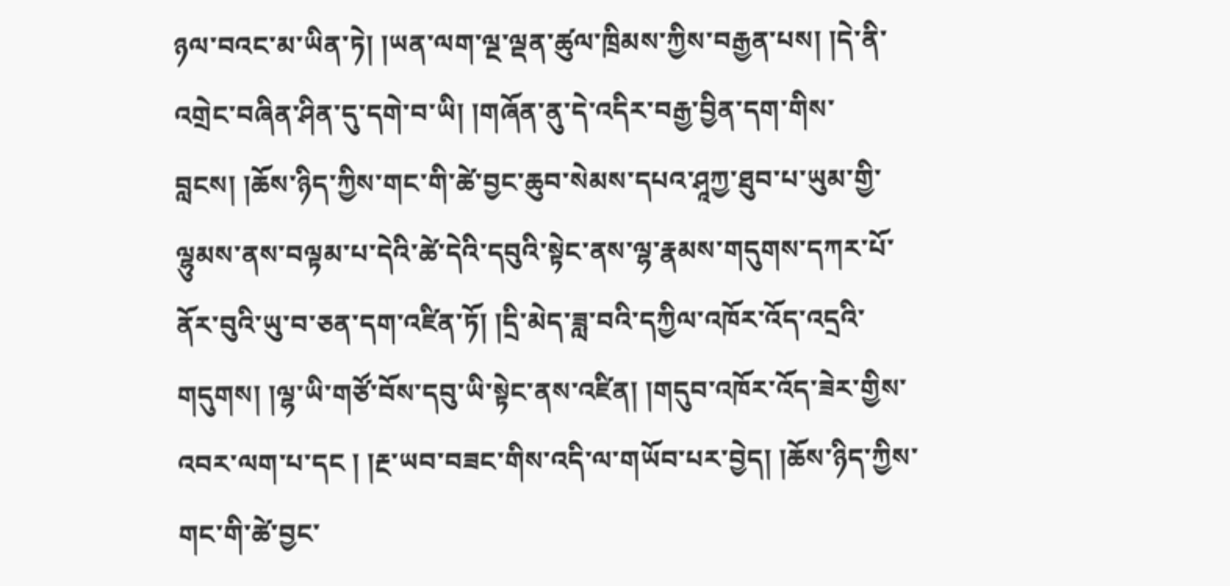ཉལ་བའང་མ་ཡིན་ཏེ། །ཡན་ལག་ལྔ་ལྡན་ཚུལ་ཁྲིམས་ཀྱིས་བརྒྱན་པས། །དེ་ནི་འགྲེང་བཞིན་ཤིན་དུ་དགེ་བ་ཡི། །གཞོན་ནུ་དེ་འདིར་བརྒྱ་བྱིན་དག་གིས་བླངས། །ཆོས་ཉིད་ཀྱིས་གང་གི་ཚེ་བྱང་ཆུབ་སེམས་དཔའ་ཤཱཀྱ་ཐུབ་པ་ཡུམ་གྱི་ལྷུམས་ནས་བལྟམ་པ་དེའི་ཚེ་དེའི་དབུའི་སྟེང་ནས་ལྷ་རྣམས་གདུགས་དཀར་པོ་ནོར་བུའི་ཡུ་བ་ཅན་དག་འཛིན་ཏོ། །དྲི་མེད་ཟླ་བའི་དཀྱིལ་འཁོར་འོད་འདྲའི་གདུགས། །ལྷ་ཡི་གཙོ་བོས་དབུ་ཡི་སྟེང་ནས་འཛིན། །གདུབ་འཁོར་འོད་ཟེར་གྱིས་འབར་ལག་པ་དང ། །རྔ་ཡབ་བཟང་གིས་འདི་ལ་གཡོབ་པར་བྱེད། །ཆོས་ཉིད་ཀྱིས་གང་གི་ཚེ་བྱང་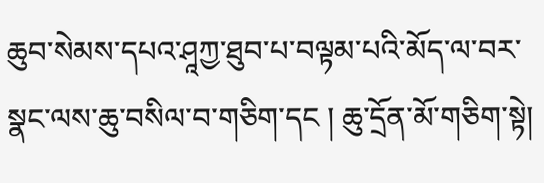ཆུབ་སེམས་དཔའ་ཤཱཀྱ་ཐུབ་པ་བལྟམ་པའི་མོད་ལ་བར་སྣང་ལས་ཆུ་བསིལ་བ་གཅིག་དང ། ཆུ་དྲོན་མོ་གཅིག་སྟེ།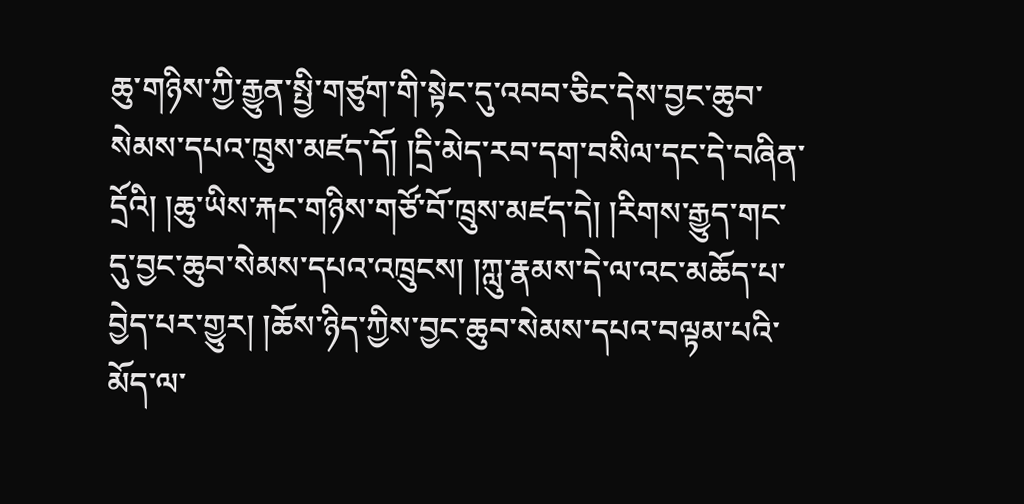ཆུ་གཉིས་ཀྱི་རྒྱུན་སྤྱི་གཙུག་གི་སྟེང་དུ་འབབ་ཅིང་དེས་བྱང་ཆུབ་སེམས་དཔའ་ཁྲུས་མཛད་དོ། །དྲི་མེད་རབ་དག་བསིལ་དང་དེ་བཞིན་དྲོའི། །ཆུ་ཡིས་རྐང་གཉིས་གཙོ་བོ་ཁྲུས་མཛད་དེ། །རིགས་རྒྱུད་གང་དུ་བྱང་ཆུབ་སེམས་དཔའ་འཁྲུངས། །ཀླུ་རྣམས་དེ་ལ་འང་མཆོད་པ་བྱེད་པར་གྱུར། །ཆོས་ཉིད་ཀྱིས་བྱང་ཆུབ་སེམས་དཔའ་བལྟམ་པའི་མོད་ལ་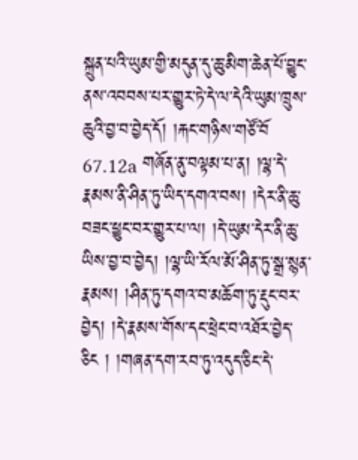སྐྲུན་པའི་ཡུམ་གྱི་མདུན་དུ་ཆུ་མིག་ཆེན་པོ་བྱུང་ནས་འབབས་པར་གྱུར་ཏེ་དེ་ལ་དེའི་ཡུམ་ཁྲུས་ཆུའི་བྱ་བ་བྱེད་དོ། །རྐང་གཉིས་གཙོ་བོ 67.12a གཞོན་ནུ་བལྟམ་པ་ན། །ལྷ་དེ་རྣམས་ནི་ཤིན་ཏུ་ཡིད་དགའ་བས། །དེར་ནི་ཆུ་བཟང་ཕྱུང་བར་གྱུར་པ་ལ། །དེ་ཡུམ་དེར་ནི་ཆུ་ཡིས་བྱ་བ་བྱེད། །ལྷ་ཡི་རོལ་མོ་ཤིན་ཏུ་སྒྲ་སྙན་རྣམས། །ཤིན་ཏུ་དགའ་བ་མཆོག་ཏུ་རྡུང་བར་བྱེད། །དེ་རྣམས་གོས་དང་ཕྲེང་བ་འཐོར་བྱེད་ཅིང ། །གཞན་དག་རབ་ཏུ་འདུད་ཅིང་དེ་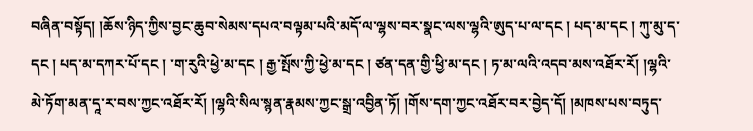བཞིན་བསྟོད། །ཆོས་ཉིད་ཀྱིས་བྱང་ཆུབ་སེམས་དཔའ་བལྟམ་པའི་མདོ་ལ་ལྷས་བར་སྣང་ལས་ལྷའི་ཨུད་པ་ལ་དང ། པད་མ་དང ། ཀུ་མུ་ད་དང ། པད་མ་དཀར་པོ་དང ། ་ག་རུའི་ཕྱེ་མ་དང ། རྒྱ་སྤོས་ཀྱི་ཕྱེ་མ་དང ། ཙན་དན་གྱི་ཕྱི་མ་དང ། ཏ་མ་ལའི་འདབ་མས་འཐོར་རོ། །ལྷའི་མེ་ཏོག་མན་དཱ་ར་བས་ཀྱང་འཐོར་རོ། །ལྷའི་སིལ་སྙན་རྣམས་ཀྱང་སྒྲ་འབྱིན་ཏོ། །གོས་དག་ཀྱང་འཐོར་བར་བྱེད་དོ། །མཁས་པས་བཏུད་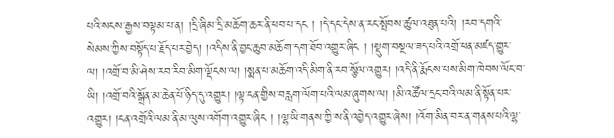པའི་སངས་རྒྱས་བལྟམ་པ་ན། །དྲི་ཞིམ་དྲི་མཆོག་ཆར་ནི་ཕབ་པ་དང ། །དེ་དང་དེས་ན་རང་སྤོབས་ཚུལ་འཐུན་པའི། །རབ་དགའི་སེམས་ཀྱིས་བསྟོད་པ་རྗོད་པར་བྱེད། །འདིས་ནི་བྱང་ཆུབ་མཆོག་དག་ཐོབ་འགྱུར་ཞིང ། །སྡུག་བསྔལ་ཟད་པའི་འགྲོ་ཕན་མཛད་གྱུར་ལ། །འགྲོ་བ་མི་ཤེས་རབ་རིབ་མིག་ལྡོངས་ལ། །སྨན་པ་མཆོག་འདི་མིག་ནི་རབ་སྩོལ་འགྱུར། །འདི་ནི་རྨོངས་པས་མིག་ཁེབས་ལོང་བ་ཡི། །འགྲོ་བའི་སྒྲོན་མ་ཆེན་པོ་ཉིད་དུ་འགྱུར། །ལྟ་ངན་གྱིས་བརླག་ལོག་པའི་ལམ་ཞུགས་ལ། །མི་འཚོལ་དྲང་བའི་ལམ་ནི་སྟོན་པར་འགྱུར། །ངན་འགྲོའི་ལམ་ནི་མ་ལུས་འགོག་འགྱུར་ཞིང ། །ལྷ་ཡི་གནས་ཀྱི་ས་ནི་འབྱེད་འགྱུར་ཞེས། །འོག་མིན་བར་ན་གནས་པའི་ལྷ་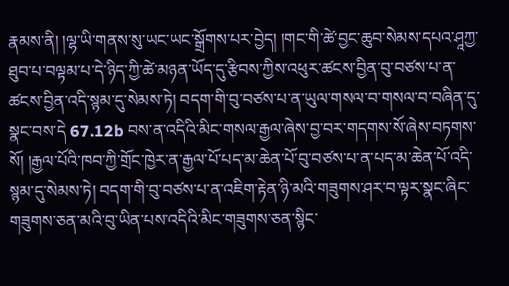རྣམས་ནི། །ལྷ་ཡི་གནས་སུ་ཡང་ཡང་སྒྲོགས་པར་བྱེད། །གང་གི་ཚེ་བྱང་ཆུབ་སེམས་དཔའ་ཤཱཀྱ་ཐུབ་པ་བལྟམ་པ་དེ་ཉིད་ཀྱི་ཚེ་མཉན་ཡོད་དུ་རྩིབས་ཀྱིས་འཕུར་ཚངས་བྱིན་བུ་བཙས་པ་ན་ཚངས་བྱིན་འདི་སྙམ་དུ་སེམས་ཏེ། བདག་གི་བུ་བཙས་པ་ན་ཡུལ་གསལ་བ་གསལ་བ་བཞིན་དུ་སྣང་བས་དེ 67.12b བས་ན་འདིའི་མིང་གསལ་རྒྱལ་ཞེས་བྱ་བར་གདགས་སོ་ཞེས་བཏགས་སོ། །རྒྱལ་པོའི་ཁབ་ཀྱི་གྲོང་ཁྱེར་ན་རྒྱལ་པོ་པད་མ་ཆེན་པོ་བུ་བཙས་པ་ན་པད་མ་ཆེན་པོ་འདི་སྙམ་དུ་སེམས་ཏེ། བདག་གི་བུ་བཙས་པ་ན་འཇིག་རྟེན་ཉི་མའི་གཟུགས་ཤར་བ་ལྟར་སྣང་ཞིང་གཟུགས་ཅན་མའི་བུ་ཡིན་པས་འདིའི་མིང་གཟུགས་ཅན་སྙིང་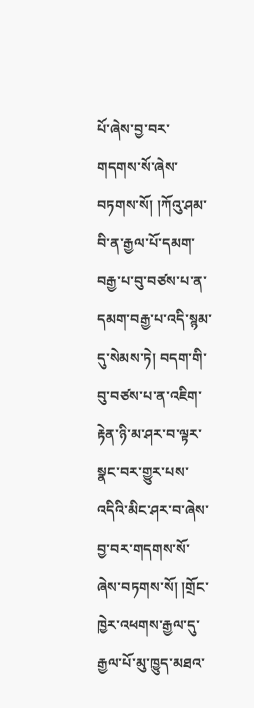པོ་ཞེས་བྱ་བར་གདགས་སོ་ཞེས་བཏགས་སོ། །ཀོའུ་ཤམ་བི་ན་རྒྱལ་པོ་དམག་བརྒྱ་པ་བུ་བཙས་པ་ན་དམག་བརྒྱ་པ་འདི་སྙམ་དུ་སེམས་ཏེ། བདག་གི་བུ་བཙས་པ་ན་འཇིག་རྟེན་ཉི་མ་ཤར་བ་ལྟར་སྣང་བར་གྱུར་པས་འདིའི་མིང་ཤར་བ་ཞེས་བྱ་བར་གདགས་སོ་ཞེས་བཏགས་སོ། །གྲོང་ཁྱེར་འཕགས་རྒྱལ་དུ་རྒྱལ་པོ་མུ་ཁྱུད་མཐའ་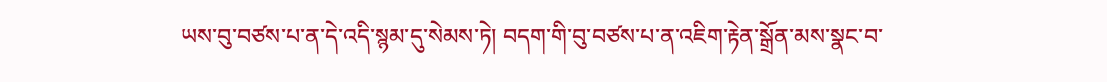ཡས་བུ་བཙས་པ་ན་དེ་འདི་སྙམ་དུ་སེམས་ཏེ། བདག་གི་བུ་བཙས་པ་ན་འཇིག་རྟེན་སྒྲོན་མས་སྣང་བ་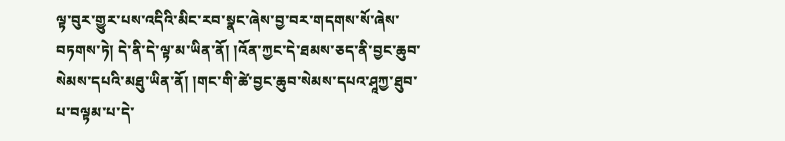ལྟ་བུར་གྱུར་པས་འདིའི་མིང་རབ་སྣང་ཞེས་བྱ་བར་གདགས་སོ་ཞེས་བཏགས་ཏེ། དེ་ནི་དེ་ལྟ་མ་ཡིན་ནོ། །འོན་ཀྱང་དེ་ཐམས་ཅད་ནི་བྱང་ཆུབ་སེམས་དཔའི་མཐུ་ཡིན་ནོ། །གང་གི་ཚེ་བྱང་ཆུབ་སེམས་དཔའ་ཤཱཀྱ་ཐུབ་པ་བལྟམ་པ་དེ་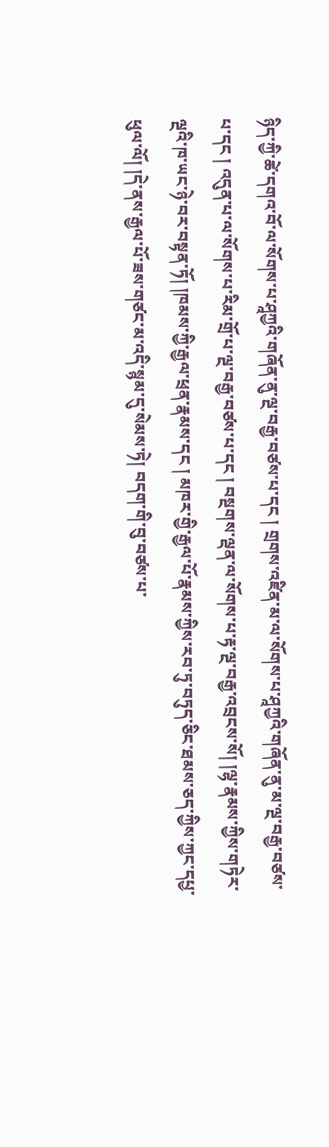ཉིད་ཀྱི་ཚེ་དགའ་བོ་ལ་སོགས་པ་ཤཱཀྱའི་གཞོན་ནུ་ལྔ་བརྒྱ་བཙས་པ་དང ། གྲགས་འཛིན་མ་ལ་སོགས་པ་ཤཱཀྱའི་གཞོན་ནུ་མ་ལྔ་བརྒྱ་བཙས་པ་དང ། འདུན་པ་ལ་སོགས་པ་རིམ་གྲོ་པ་ལྔ་བརྒྱ་བཙས་པ་དང ། བསྔགས་ལྡན་ལ་སོགས་པ་རྟ་ལྔ་བརྒྱ་འབྲངས་སོ། །ལྷ་རྣམས་ཀྱིས་གཏེར་ལྔའི་ཁ་ཡང་ཉེ་བར་བསྟན་ཏོ། །ཁམས་ཀྱི་རྒྱལ་ཕྲན་རྣམས་དང ། མཁར་གྱི་རྒྱལ་པོ་རྣམས་ཀྱིས་རབ་ཏུ་བཏུད་ཅིང་ཐམས་ཅད་ཀྱིས་ཀྱང་དཔྱ་ཕུལ་ལོ། །དེ་ནས་རྒྱལ་པོ་ཟས་གཙང་མ་འདི་སྙམ་དུ་སེམས་ཏེ། བདག་གི་བུ་བཙས་པ་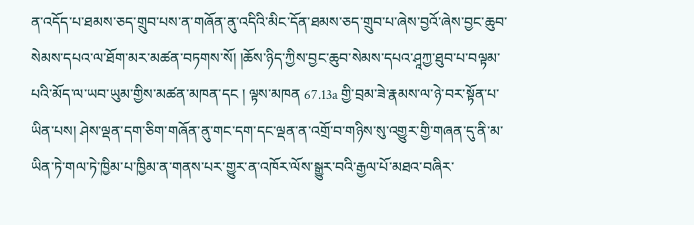ན་འདོད་པ་ཐམས་ཅད་གྲུབ་པས་ན་གཞོན་ནུ་འདིའི་མིང་དོན་ཐམས་ཅད་གྲུབ་པ་ཞེས་བྱའོ་ཞེས་བྱང་ཆུབ་སེམས་དཔའ་ལ་ཐོག་མར་མཚན་བཏགས་སོ། །ཆོས་ཉིད་ཀྱིས་བྱང་ཆུབ་སེམས་དཔའ་ཤཱཀྱ་ཐུབ་པ་བལྟམ་པའི་མོད་ལ་ཡབ་ཡུམ་གྱིས་མཚན་མཁན་དང ། ལྟས་མཁན 67.13a གྱི་བྲམ་ཟེ་རྣམས་ལ་ཉེ་བར་སྟོན་པ་ཡིན་པས། ཤེས་ལྡན་དག་ཅིག་གཞོན་ནུ་གང་དག་དང་ལྡན་ན་འགྲོ་བ་གཉིས་སུ་འགྱུར་གྱི་གཞན་དུ་ནི་མ་ཡིན་ཏེ་གལ་ཏེ་ཁྱིམ་པ་ཁྱིམ་ན་གནས་པར་གྱུར་ན་འཁོར་ལོས་སྒྱུར་བའི་རྒྱལ་པོ་མཐའ་བཞིར་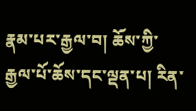རྣམ་པར་རྒྱལ་བ། ཆོས་ཀྱི་རྒྱལ་པོ་ཆོས་དང་ལྡན་པ། རིན་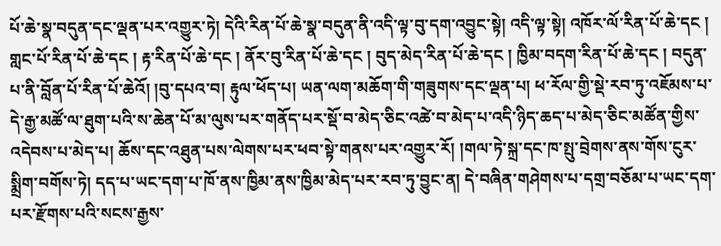པོ་ཆེ་སྣ་བདུན་དང་ལྡན་པར་འགྱུར་ཏེ། དེའི་རིན་པོ་ཆེ་སྣ་བདུན་ནི་འདི་ལྟ་བུ་དག་འབྱུང་སྟེ། འདི་ལྟ་སྟེ། འཁོར་ལོ་རིན་པོ་ཆེ་དང ། གླང་པོ་རིན་པོ་ཆེ་དང ། རྟ་རིན་པོ་ཆེ་དང ། ནོར་བུ་རིན་པོ་ཆེ་དང ། བུད་མེད་རིན་པོ་ཆེ་དང ། ཁྱིམ་བདག་རིན་པོ་ཆེ་དང ། བདུན་པ་ནི་བློན་པོ་རིན་པོ་ཆེའོ། །བུ་དཔའ་བ། རྟུལ་ཕོད་པ། ཡན་ལག་མཆོག་གི་གཟུགས་དང་ལྡན་པ། ཕ་རོལ་གྱི་སྡེ་རབ་ཏུ་འཇོམས་པ་དེ་རྒྱ་མཚོ་ལ་ཐུག་པའི་ས་ཆེན་པོ་མ་ལུས་པར་གནོད་པར་སྡོ་བ་མེད་ཅིང་འཚེ་བ་མེད་པ་འདི་ཉིད་ཆད་པ་མེད་ཅིང་མཚོན་གྱིས་འདེབས་པ་མེད་པ། ཆོས་དང་འཐུན་པས་ལེགས་པར་ཕབ་སྟེ་གནས་པར་འགྱུར་རོ། །གལ་ཏེ་སྐྲ་དང་ཁ་སྤུ་བྲེགས་ནས་གོས་ངུར་སྨྲིག་བགོས་ཏེ། དད་པ་ཡང་དག་པ་ཁོ་ནས་ཁྱིམ་ནས་ཁྱིམ་མེད་པར་རབ་ཏུ་བྱུང་ན། དེ་བཞིན་གཤེགས་པ་དགྲ་བཅོམ་པ་ཡང་དག་པར་རྫོགས་པའི་སངས་རྒྱས་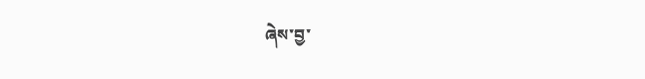ཞེས་བྱ་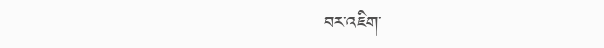བར་འཇིག་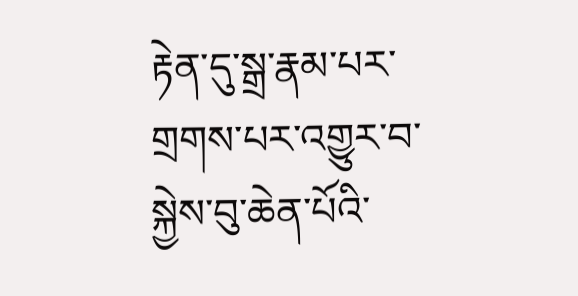རྟེན་དུ་སྒྲ་རྣམ་པར་གྲགས་པར་འགྱུར་བ་སྐྱེས་བུ་ཆེན་པོའི་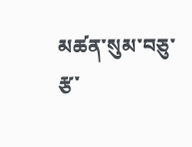མཚན་སུམ་བཅུ་རྩ་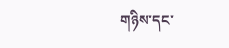གཉིས་དང་